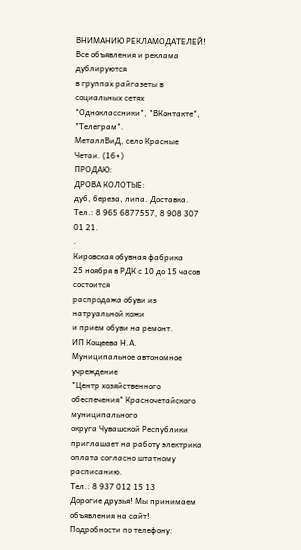ВНИМАНИЮ РЕКЛАМОДАТЕЛЕЙ!
Все объявления и реклама дублируются
в группах райгазеты в социальных сетях "Одноклассники", "ВКонтакте", "Телеграм".
МеталлВиД, село Красные Четаи. (16+)
ПРОДАЮ:
ДРОВА КОЛОТЫЕ:
дуб, береза, липа. Доставка.
Тел.: 8 965 6877557, 8 908 307 01 21.
.
Кировская обувная фабрика
25 ноября в РДК с 10 до 15 часов состоится
распродажа обуви из натруальной кожи
и прием обуви на ремонт.
ИП Кощеева Н.А.
Муниципальное автономное учреждение
"Центр хозяйственного обеспечения" Красночетайского муниципального
округа Чувашской Республики
приглашает на работу электрика
оплата согласно штатному расписанию.
Тел.: 8 937 012 15 13
Дорогие друзья! Мы принимаем объявления на сайт!
Подробности по телефону: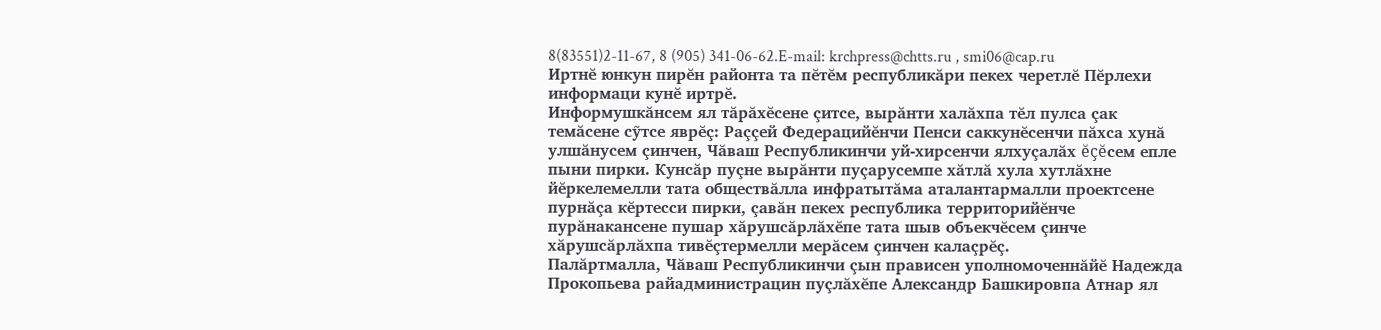8(83551)2-11-67, 8 (905) 341-06-62.E-mail: krchpress@chtts.ru , smi06@cap.ru
Иртнĕ юнкун пирĕн районта та пĕтĕм республикăри пекех черетлĕ Пĕрлехи информаци кунĕ иртрĕ.
Информушкăнсем ял тăрăхĕсене çитсе, вырăнти халăхпа тĕл пулса çак темăсене сỹтсе яврĕç: Раççей Федерацийĕнчи Пенси саккунĕсенчи пăхса хунă улшăнусем çинчен, Чăваш Республикинчи уй-хирсенчи ялхуçалăх ĕçĕсем епле пыни пирки. Кунсăр пуçне вырăнти пуçарусемпе хăтлă хула хутлăхне йĕркелемелли тата обществăлла инфратытăма аталантармалли проектсене пурнăçа кĕртесси пирки, çавăн пекех республика территорийĕнче пурăнакансене пушар хăрушсăрлăхĕпе тата шыв объекчĕсем çинче хăрушсăрлăхпа тивĕçтермелли мерăсем çинчен калаçрĕç.
Палăртмалла, Чăваш Республикинчи çын прависен уполномоченнăйĕ Надежда Прокопьева райадминистрацин пуçлăхĕпе Александр Башкировпа Атнар ял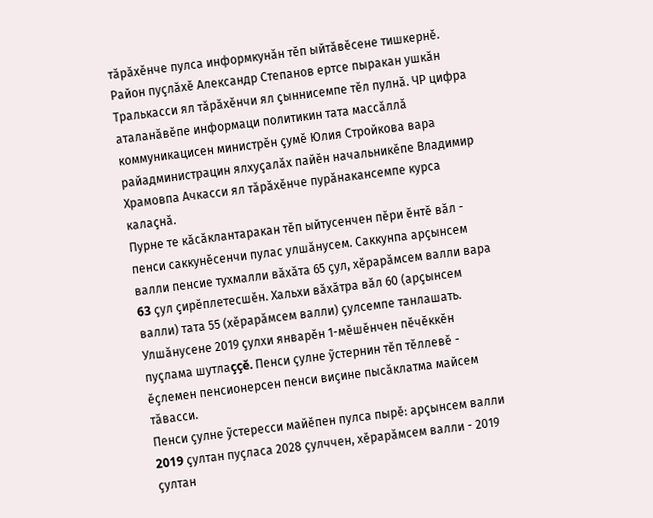тăрăхĕнче пулса информкунăн тĕп ыйтăвĕсене тишкернĕ. Район пуçлăхĕ Александр Степанов ертсе пыракан ушкăн Тралькасси ял тăрăхĕнчи ял çыннисемпе тĕл пулнă. ЧР цифра аталанăвĕпе информаци политикин тата массăллă коммуникацисен министрĕн çумĕ Юлия Стройкова вара райадминистрацин ялхуçалăх пайĕн начальникĕпе Владимир Храмовпа Ачкасси ял тăрăхĕнче пурăнакансемпе курса калаçнă.
Пурне те кăсăклантаракан тĕп ыйтусенчен пĕри ĕнтĕ вăл - пенси саккунĕсенчи пулас улшăнусем. Саккунпа арçынсем валли пенсие тухмалли вăхăта 65 çул, хĕрарăмсем валли вара 63 çул çирĕплетесшĕн. Хальхи вăхăтра вăл 60 (арçынсем валли) тата 55 (хĕрарăмсем валли) çулсемпе танлашать. Улшăнусене 2019 çулхи январĕн 1-мĕшĕнчен пĕчĕккĕн пуçлама шутлаççĕ. Пенси çулне ỹстернин тĕп тĕллевĕ - ĕçлемен пенсионерсен пенси виçине пысăклатма майсем тăвасси.
Пенси çулне ỹстересси майĕпен пулса пырĕ: арçынсем валли 2019 çултан пуçласа 2028 çулччен, хĕрарăмсем валли - 2019 çултан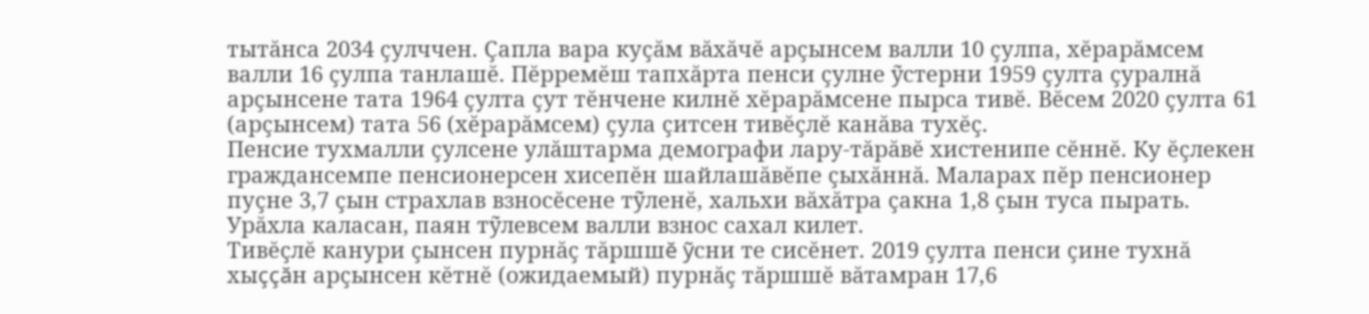тытăнса 2034 çулччен. Çапла вара куçăм вăхăчĕ арçынсем валли 10 çулпа, хĕрарăмсем валли 16 çулпа танлашĕ. Пĕрремĕш тапхăрта пенси çулне ỹстерни 1959 çулта çуралнă арçынсене тата 1964 çулта çут тĕнчене килнĕ хĕрарăмсене пырса тивĕ. Вĕсем 2020 çулта 61 (арçынсем) тата 56 (хĕрарăмсем) çула çитсен тивĕçлĕ канăва тухĕç.
Пенсие тухмалли çулсене улăштарма демографи лару-тăрăвĕ хистенипе сĕннĕ. Ку ĕçлекен граждансемпе пенсионерсен хисепĕн шайлашăвĕпе çыхăннă. Маларах пĕр пенсионер пуçне 3,7 çын страхлав взносĕсене тỹленĕ, хальхи вăхăтра çакна 1,8 çын туса пырать. Урăхла каласан, паян тỹлевсем валли взнос сахал килет.
Тивĕçлĕ канури çынсен пурнăç тăршшĕ ỹсни те сисĕнет. 2019 çулта пенси çине тухнă хыççăн арçынсен кĕтнĕ (ожидаемый) пурнăç тăршшĕ вăтамран 17,6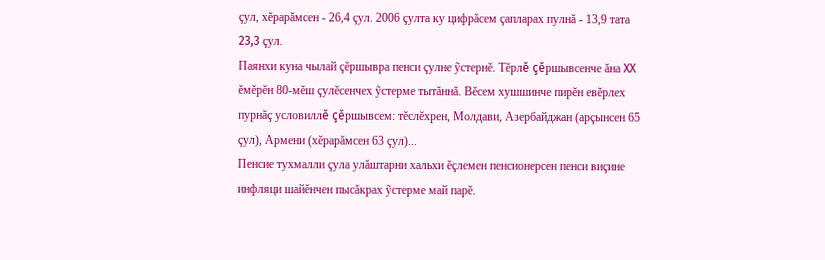çул, хĕрарăмсен - 26,4 çул. 2006 çулта ку цифрăсем çапларах пулнă - 13,9 тата 23,3 çул.
Паянхи куна чылай çĕршывра пенси çулне ỹстернĕ. Тĕрлĕ çĕршывсенче ăна XX ĕмĕрĕн 80-мĕш çулĕсенчех ỹстерме тытăннă. Вĕсем хушшинче пирĕн евĕрлех пурнăç условиллĕ çĕршывсем: тĕслĕхрен, Молдави, Азербайджан (арçынсен 65 çул), Армени (хĕрарăмсен 63 çул)...
Пенсие тухмалли çула улăштарни хальхи ĕçлемен пенсионерсен пенси виçине инфляци шайĕнчен пысăкрах ỹстерме май парĕ.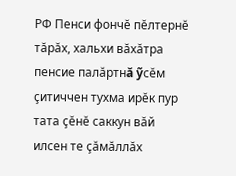РФ Пенси фончĕ пĕлтернĕ тăрăх, хальхи вăхăтра пенсие палăртнă ỹсĕм çитиччен тухма ирĕк пур тата çĕнĕ саккун вăй илсен те çăмăллăх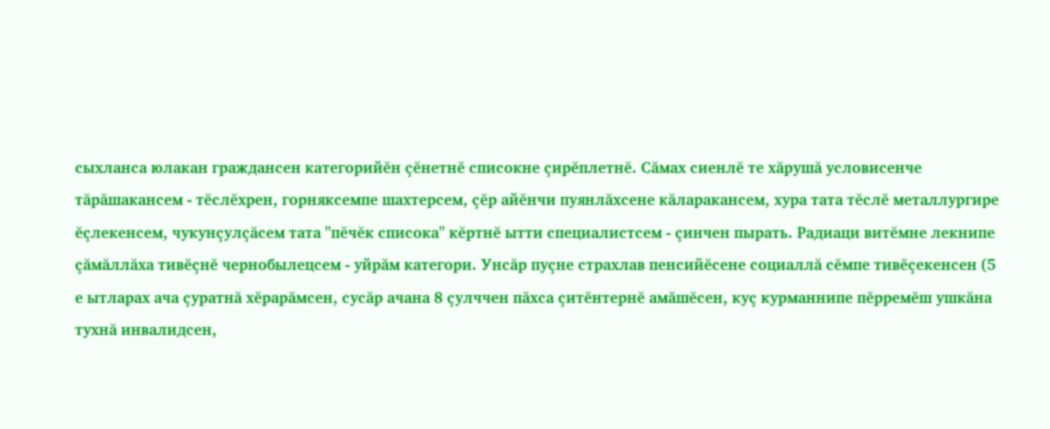сыхланса юлакан граждансен категорийĕн çĕнетнĕ списокне çирĕплетнĕ. Сăмах сиенлĕ те хăрушă условисенче тăрăшакансем - тĕслĕхрен, горняксемпе шахтерсем, çĕр айĕнчи пуянлăхсене кăларакансем, хура тата тĕслĕ металлургире ĕçлекенсем, чукунçулçăсем тата "пĕчĕк списока" кĕртнĕ ытти специалистсем - çинчен пырать. Радиаци витĕмне лекнипе çăмăллăха тивĕçнĕ чернобылецсем - уйрăм категори. Унсăр пуçне страхлав пенсийĕсене социаллă сĕмпе тивĕçекенсен (5 е ытларах ача çуратнă хĕрарăмсен, сусăр ачана 8 çулччен пăхса çитĕнтернĕ амăшĕсен, куç курманнипе пĕрремĕш ушкăна тухнă инвалидсен,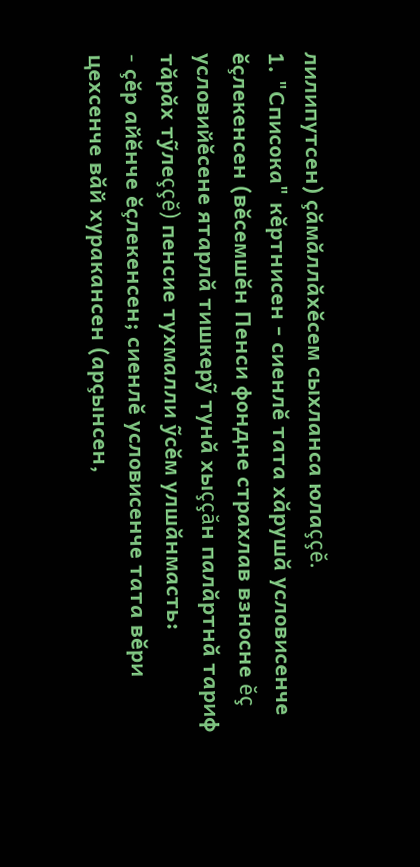лилипутсен) çăмăллăхĕсем сыхланса юлаççĕ.
1. "Списока" кĕртнисен - сиенлĕ тата хăрушă условисенче ĕçлекенсен (вĕсемшĕн Пенси фондне страхлав взносне ĕç условийĕсене ятарлă тишкерỹ тунă хыççăн палăртнă тариф тăрăх тỹлеççĕ) пенсие тухмалли ỹсĕм улшăнмасть:
- çĕр айĕнче ĕçлекенсен; сиенлĕ условисенче тата вĕри цехсенче вăй хуракансен (арçынсен,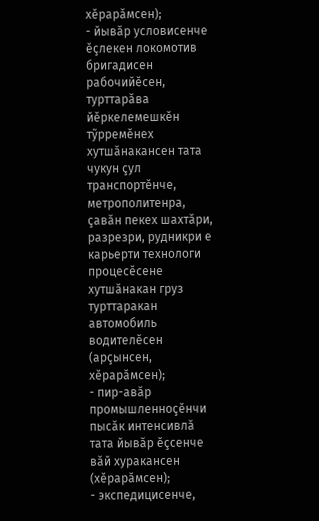хĕрарăмсен);
- йывăр условисенче ĕçлекен локомотив бригадисен рабочийĕсен, турттарăва йĕркелемешкĕн тỹрремĕнех хутшăнакансен тата чукун çул транспортĕнче, метрополитенра, çавăн пекех шахтăри, разрезри, рудникри е карьерти технологи процесĕсене хутшăнакан груз турттаракан автомобиль водителĕсен (арçынсен, хĕрарăмсен);
- пир-авăр промышленноçĕнчи пысăк интенсивлă тата йывăр ĕçсенче вăй хуракансен (хĕрарăмсен);
- экспедицисенче,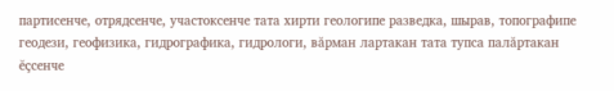партисенче, отрядсенче, участоксенче тата хирти геологипе разведка, шырав, топографипе геодези, геофизика, гидрографика, гидрологи, вăрман лартакан тата тупса палăртакан ĕçсенче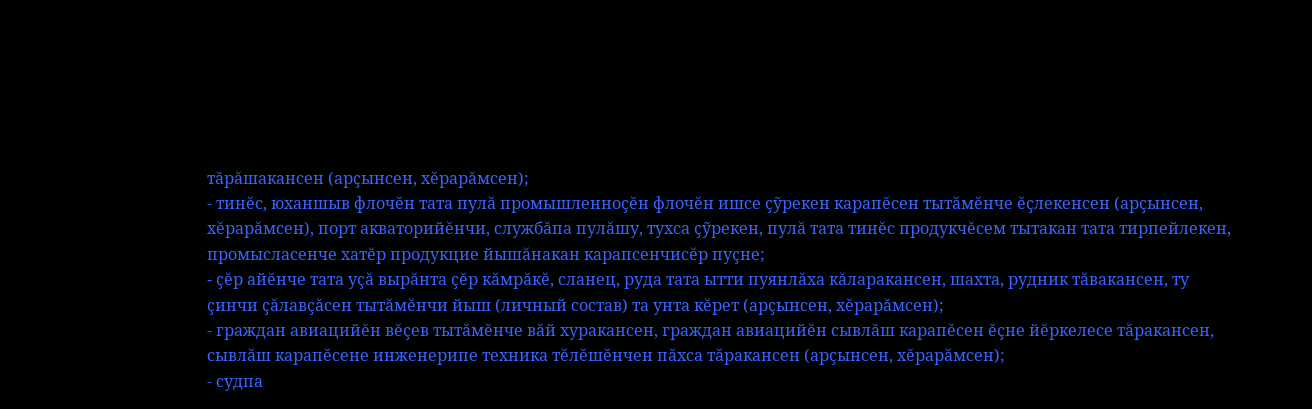тăрăшакансен (арçынсен, хĕрарăмсен);
- тинĕс, юханшыв флочĕн тата пулă промышленноçĕн флочĕн ишсе çỹрекен карапĕсен тытăмĕнче ĕçлекенсен (арçынсен, хĕрарăмсен), порт акваторийĕнчи, службăпа пулăшу, тухса çỹрекен, пулă тата тинĕс продукчĕсем тытакан тата тирпейлекен, промысласенче хатĕр продукцие йышăнакан карапсенчисĕр пуçне;
- çĕр айĕнче тата уçă вырăнта çĕр кăмрăкĕ, сланец, руда тата ытти пуянлăха кăларакансен, шахта, рудник тăвакансен, ту çинчи çăлавçăсен тытăмĕнчи йыш (личный состав) та унта кĕрет (арçынсен, хĕрарăмсен);
- граждан авиацийĕн вĕçев тытăмĕнче вăй хуракансен, граждан авиацийĕн сывлăш карапĕсен ĕçне йĕркелесе тăракансен, сывлăш карапĕсене инженерипе техника тĕлĕшĕнчен пăхса тăракансен (арçынсен, хĕрарăмсен);
- судпа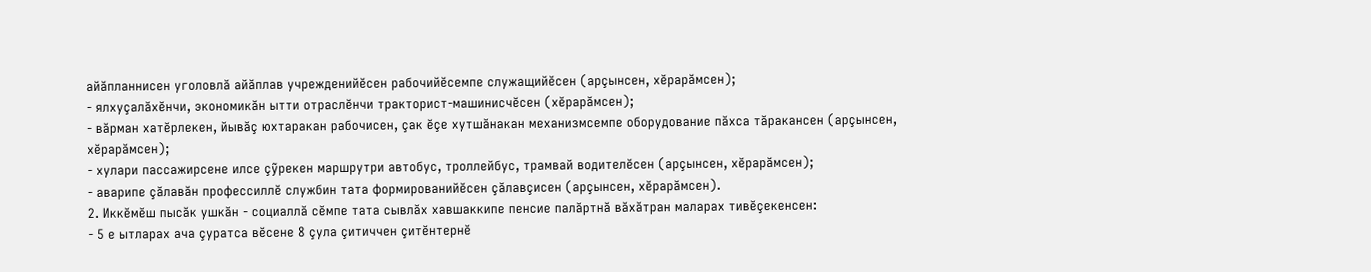айăпланнисен уголовлă айăплав учрежденийĕсен рабочийĕсемпе служащийĕсен (арçынсен, хĕрарăмсен);
- ялхуçалăхĕнчи, экономикăн ытти отраслĕнчи тракторист-машинисчĕсен (хĕрарăмсен);
- вăрман хатĕрлекен, йывăç юхтаракан рабочисен, çак ĕçе хутшăнакан механизмсемпе оборудование пăхса тăракансен (арçынсен, хĕрарăмсен);
- хулари пассажирсене илсе çỹрекен маршрутри автобус, троллейбус, трамвай водителĕсен (арçынсен, хĕрарăмсен);
- аварипе çăлавăн профессиллĕ службин тата формированийĕсен çăлавçисен (арçынсен, хĕрарăмсен).
2. Иккĕмĕш пысăк ушкăн - социаллă сĕмпе тата сывлăх хавшаккипе пенсие палăртнă вăхăтран маларах тивĕçекенсен:
- 5 е ытларах ача çуратса вĕсене 8 çула çитиччен çитĕнтернĕ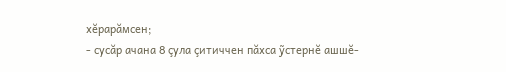хĕрарăмсен;
- сусăр ачана 8 çула çитиччен пăхса ỹстернĕ ашшĕ-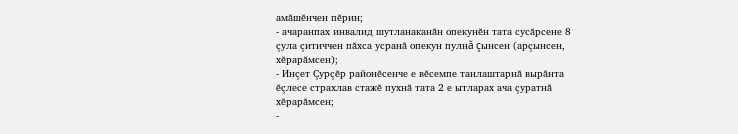амăшĕнчен пĕрин;
- ачаранпах инвалид шутланаканăн опекунĕн тата сусăрсене 8 çула çитиччен пăхса усранă опекун пулнă çынсен (арçынсен, хĕрарăмсен);
- Инçет Çурçĕр районĕсенче е вĕсемпе танлаштарнă вырăнта ĕçлесе страхлав стажĕ пухнă тата 2 е ытларах ача çуратнă хĕрарăмсен;
-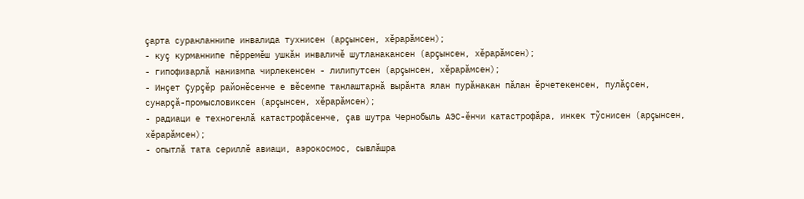çарта суранланнипе инвалида тухнисен (арçынсен, хĕрарăмсен);
- куç курманнипе пĕрремĕш ушкăн инваличĕ шутланакансен (арçынсен, хĕрарăмсен);
- гипофизарлă нанизмпа чирлекенсен - лилипутсен (арçынсен, хĕрарăмсен);
- Инçет Çурçĕр районĕсенче е вĕсемпе танлаштарнă вырăнта ялан пурăнакан пăлан ĕрчетекенсен, пулăçсен, сунарçă-промысловиксен (арçынсен, хĕрарăмсен);
- радиаци е техногенлă катастрофăсенче, çав шутра Чернобыль АЭС-ĕнчи катастрофăра, инкек тỹснисен (арçынсен, хĕрарăмсен);
- опытлă тата сериллĕ авиаци, аэрокосмос, сывлăшра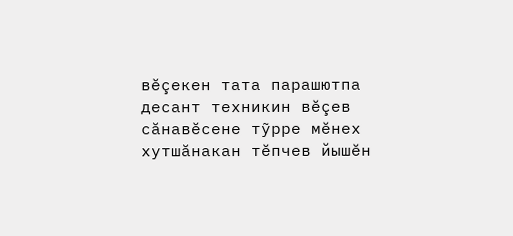вĕçекен тата парашютпа десант техникин вĕçев сăнавĕсене тỹрре мĕнех хутшăнакан тĕпчев йышĕн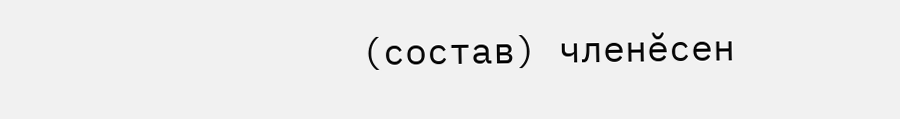(состав) членĕсен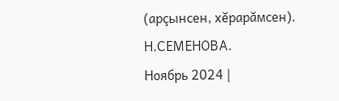(арçынсен, хĕрарăмсен).
Н.СЕМЕНОВА.
Ноябрь 2024 |